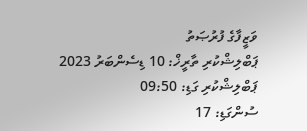ވަޒީފާގެ ފުރުޞަތު
ޕަބްލިޝްކުރި ތާރީޚް: 10 ޑިސެންބަރު 2023
ޕަބްލިޝްކުރި ގަޑި: 09:50
ސުންގަޑި: 17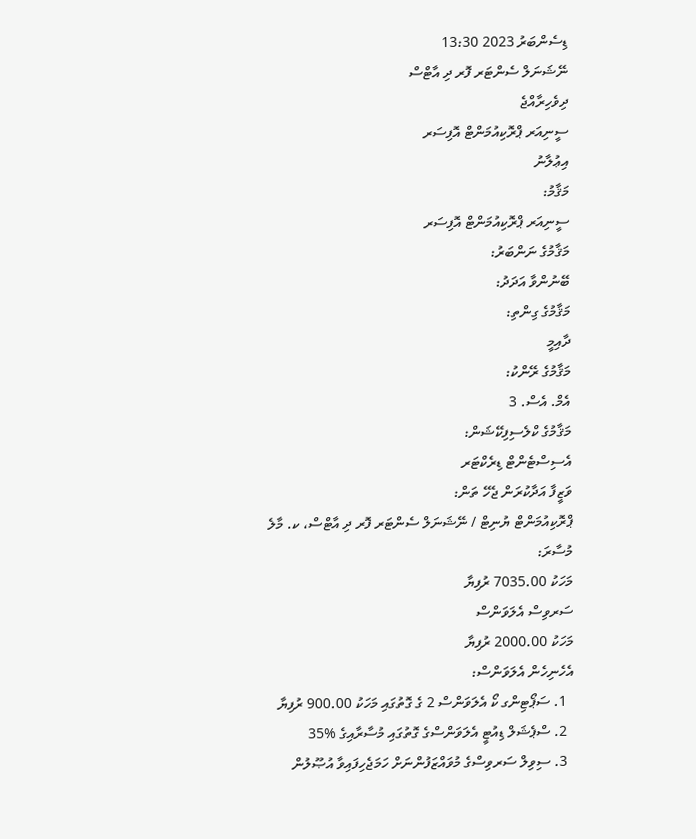ޑިސެންބަރު 2023 13:30
ނޭޝަނަލް ސެންޓަރ ފޮރ ދި އާޓްސް
ދިވެހިރާއްޖެ
ސީނިއަރ ޕްރޮކިއުމަންޓް އޮފިސަރ
އިޢުލާނު
މަޤާމު:
ސީނިއަރ ޕްރޮކިއުމަންޓް އޮފިސަރ
މަޤާމުގެ ނަންބަރު:
ބޭނުންވާ އަދަދު:
މަޤާމުގެ ގިންތި:
ދާއިމީ
މަޤާމުގެ ރޭންކު:
އެމް. އެސް. 3
މަޤާމުގެ ކްލެސިފިކޭޝަން:
އެސިސްޓެންޓް ޑިރެކްޓަރ
ވަޒީފާ އަދާކުރަން ޖެހޭ ތަން:
ޕްރޮކިއުމަންޓް ޔުނިޓް / ނޭޝަނަލް ސެންޓަރ ފޮރ ދި އާޓްސް، ކ. މާލެ
މުސާރަ:
މަހަކު 7035.00 ރުފިޔާ
ސަރވިސް އެލަވަންސް
މަހަކު 2000.00 ރުފިޔާ
އެހެނިހެން އެލަވަންސް:
  1. ސަޕޯޓިންގ ކޯ އެލަވަންސް 2 ގެ ގޮތުގައި މަހަކު 900.00 ރުފިޔާ
  2. ސްޕެޝަލް ޑިއުޓީ އެލަވަންސްގެ ގޮތުގައި މުސާރާއިގެ %35
  3. ސިވިލް ސަރވިސްގެ މުވައްޒަފުންނަށް ހަމަޖެހިފައިވާ އުޞޫލުން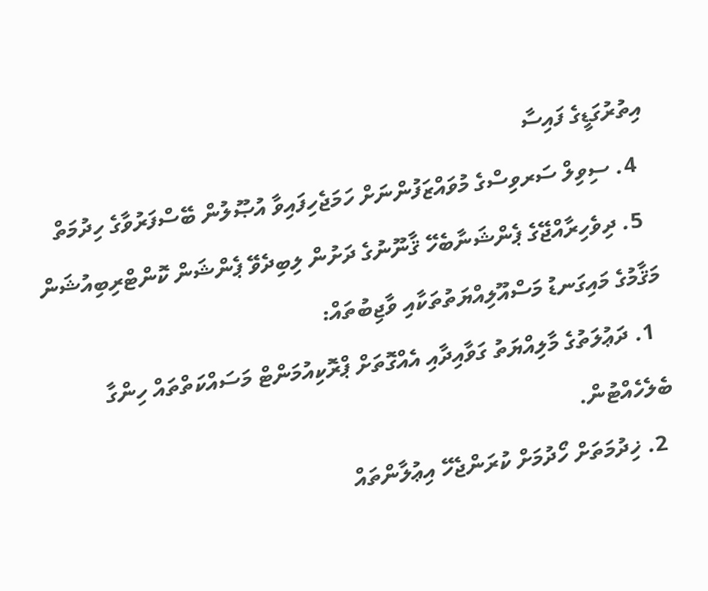އިތުރުގަޑީގެ ފައިސާ
  4. ސިވިލް ސަރވިސްގެ މުވައްޒަފުންނަށް ހަމަޖެހިފައިވާ އުޞޫލުން ބޭސްފަރުވާގެ ހިދުމަތް
  5. ދިވެހިރާއްޖޭގެ ޕެންޝަނާބެހޭ ޤާނޫނުގެ ދަށުން ލިބިދެވޭ ޕެންޝަން ކޮންޓްރިބިއުޝަން
މަޤާމުގެ މައިގަނޑު މަސްއޫލިއްޔަތުތަކާއި ވާޖިބުތައް:
  1. ދަޢުލަތުގެ މާލިއްޔަތު ގަވާއިދާއި އެއްގޮތަށް ޕްރޮކިއުމަންޓް މަސައްކަތްތައް ހިންގާ ބެލެހެއްޓުން.
  2. ޚިދުމަތަށް ހޯދުމަށް ކުރަންޖެހޭ އިޢުލާންތައް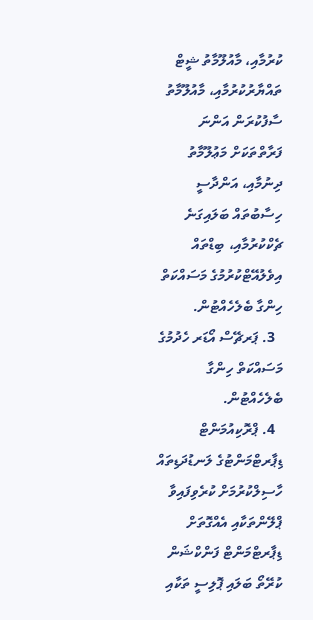ކުރުމާއި، މާއުލޫމާތު ޝީޓް ތައްޔާރުކުރުމާއި، މާއުލޫމާތު ސާފުކުރަން އަންނަ ފަރާތްތަކަށް މަޢުލޫމާތު ދިނުމާއި، އަންދާސީ ހިސާބުތައް ބަލައިގަނެ ޗެކްކުރުމާއި، ބިޑްތައް އިވެލުއޭޓްކުރުމުގެ މަސައްކަތް ހިންގާ ބެލެހެއްޓުން.
  3. ޕަރޗޭސް އޯޑަރ ހެދުމުގެ މަސައްކަތް ހިންގާ ބެލެހެއްޓުން.
  4. ޕްރޮކިއުމަންޓް ޑިޕާރޓްމަންޓުގެ ލަނޑުދަޑިތައް ހާސިލްކުރުމަށް ކުރެވިފައިވާ ޕްލޭންތަކާއި އެއްގޮތަށް ޑިޕާރޓްމަންޓް ފަންކްޝަން ކުރޭތޯ ބަލައި ޕޮލިސީ ތަކާއި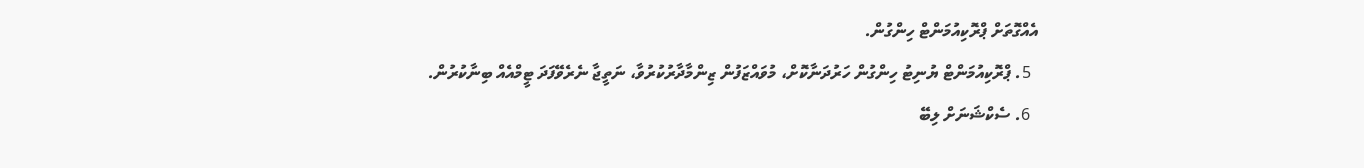އެއްގޮތަށް ޕްރޮކިއުމަންޓް ހިންގުން.
  5. ޕްރޮކިއުމަންޓް ޔުނިޓު ހިންގުން ހަރުދަނާކޮށް، މުވައްޒަފުން ޒިންމާދާރުކުރުވާ، ނަތީޖާ ނެރެވޭފަދަ ޓީމްއެއް ބިނާކުރުން.
  6. ސެކްޝަނަށް ލިބޭ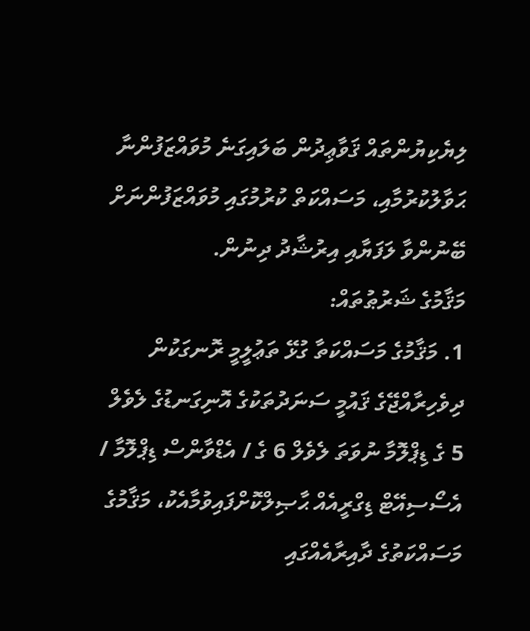ލިޔެކިޔުންތައް ޤަވާޢިދުން ބަލައިގަނެ މުވައްޒަފުންނާ ޙަވާލުކުރުމާއި، މަސައްކަތް ކުރުމުގައި މުވައްޒަފުންނަށް ބޭނުންވާ ލަފަޔާއި އިރުޝާދު ދިނުން.
މަޤާމުގެ ޝަރުޠުތައް:
1. މަޤާމުގެ މަސައްކަތާ ގުޅޭ ތަޢުލީމީ ރޮނގަކުން ދިވެހިރާއްޖޭގެ ޤައުމީ ސަނަދުތަކުގެ އޮނިގަނޑުގެ ލެވެލް 5 ގެ ޑިޕްލޮމާ ނުވަތަ ލެވެލް 6 ގެ / އެޑްވާންސް ޑިޕްލޮމާ / އެސޯސިއޭޓް ޑިގްރީއެއް ޙާޞިލްކޮށްފައިވުމާއެކު، މަޤާމުގެ މަސައްކަތުގެ ދާއިރާއެއްގައި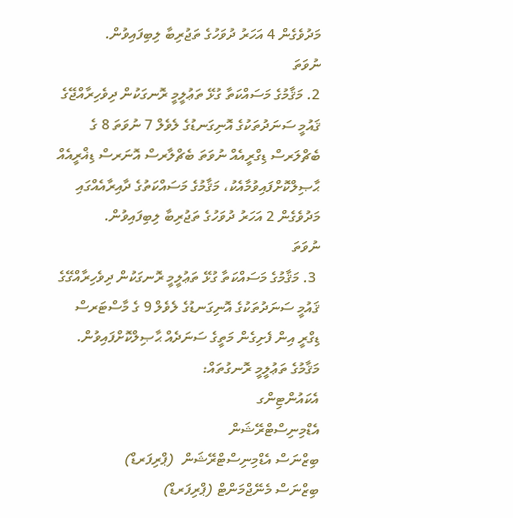މަދުވެގެން 4 އަހަރު ދުވަހުގެ ތަޖުރިބާ ލިބިފައިވުން.
ނުވަތަ
2. މަޤާމުގެ މަސައްކަތާ ގުޅޭ ތަޢުލީމީ ރޮނގަކުން ދިވެހިރާއްޖޭގެ ޤައުމީ ސަނަދުތަކުގެ އޮނިގަނޑުގެ ލެވެލް 7 ނުވަތަ 8 ގެ ބެޗްލަރސް ޑިގްރީއެއް ނުވަތަ ބެޗްލާރސް އޮނަރސް ޑިޣްރީއެއް ޙާޞިލްކޮށްފައިވުމާއެކު، މަޤާމުގެ މަސައްކަތުގެ ދާއިރާއެއްގައި މަދުވެގެން 2 އަހަރު ދުވަހުގެ ތަޖުރިބާ ލިބިފައިވުން.
ނުވަތަ
 3. މަޤާމުގެ މަސައްކަތާ ގުޅޭ ތަޢުލީމީ ރޮނގަކުން ދިވެހިރާއްގޭގެ ޤައުމީ ސަނަދުތަކުގެ އޮނިގަނޑުގެ ލެވެލް 9 ގެ މާސްޓަރސް ޑިގްރީ އިން ފެށިގެން މަތީގެ ސަނަދެއް ޙާޞިލްކޮށްފައިވުން.
މަޤާމުގެ ތަޢުލީމީ ރޮނގުތައް:
އެކައުންޓިންގ
އެޑްމިނިސްޓްރޭޝަން
ބިޒްނަސް އެޑްމިނިސްޓްރޭޝަން  (ޕްރިފަރޑް)
ބިޒްނަސް މެނޭޖްމަންޓް (ޕްރިފަރޑް)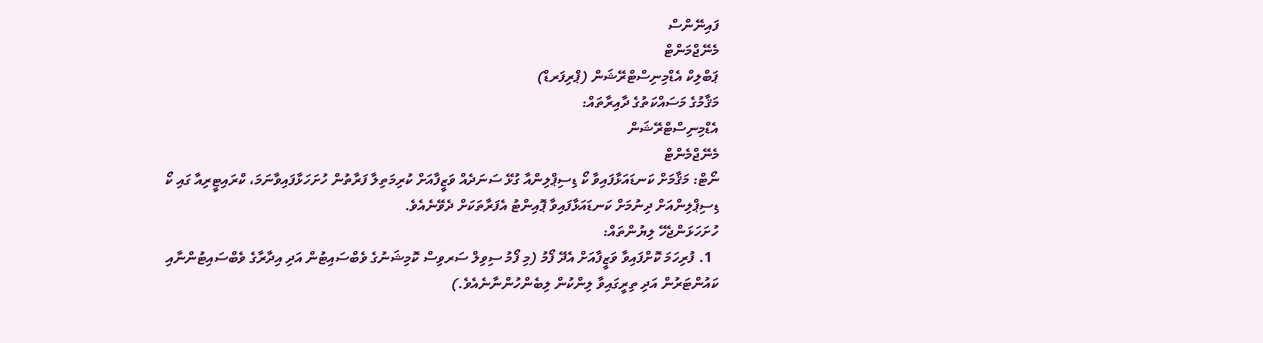ފައިނޭންސް
މެނޭޖްމަންޓް
ޕަބްލިކް އެޑްމިނިސްޓްރޭޝަން (ޕްރިފަރޑް)
މަޤާމުގެ މަސައްކަތުގެ ދާއިރާތައް:
އެޑްމިނިސްޓްރޭޝަން
މެނޭޖްމެންޓް
ނޯޓް: މަޤާމަށް ކަނޑައަޅާފައިވާ ކޯ ޑިސިޕްލިންއާ ގުޅޭ ސަނަދެއް ވަޒީފާއަށް ކުރިމަތިލާ ފަރާތުން ހުށަހަޅާފައިވާނަމަ، ކްރައިޓީރިއާ ގައި ކޯ ޑިސިޕްލިންއަށް ދިނުމަށް ކަނޑައަޅާފައިވާ ޕޮއިންޓު އެފަރާތަކަށް ދެވޭނެއެވެ.
ހުށަހަޅަންޖެހޭ ލިޔުންތައް:
  1. ފުރިހަމަ ކޮށްފައިވާ ވަޒީފާއަށް އެދޭ ފޯމު (މި ފޯމު ސިވިލް ސަރވިސް ކޮމިޝަނުގެ ވެބްސައިޓުން އަދި އިދާރާގެ ވެބްސައިޓުންނާއި ކައުންޓަރުން އަދި ތިރީގައިވާ ލިންކުން ލިބެންހުންނާނެއެވެ.)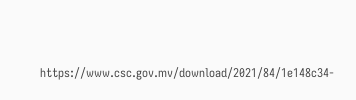https://www.csc.gov.mv/download/2021/84/1e148c34-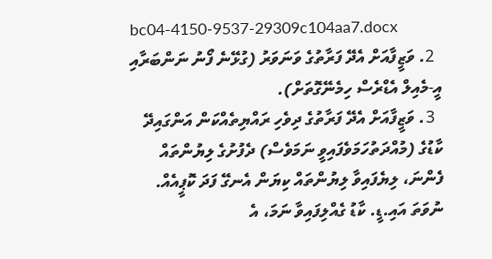bc04-4150-9537-29309c104aa7.docx
  2. ވަޒީފާއަށް އެދޭ ފަރާތުގެ ވަނަވަރު (ގުޅޭނެ ފޯނު ނަންބަރާއި އީ-މެއިލް އެޑްރެސް ހިމެނޭގޮތަށް).
  3. ވަޒީފާއަށް އެދޭ ފަރާތުގެ ދިވެހި ރައްޔިތެއްކަން އަންގައިދޭ ކާޑުގެ (މުއްދަތުހަމަވެފައިވީ ނަމަވެސް) ދެފުށުގެ ލިޔުންތައް ފެންނަ، ލިޔެފައިވާ ލިޔުންތައް ކިޔަން އެނގޭ ފަދަ ކޮޕީއެއް. ނުވަތަ އައި.ޑީ. ކާޑު ގެއްލިފައިވާ ނަމަ، އެ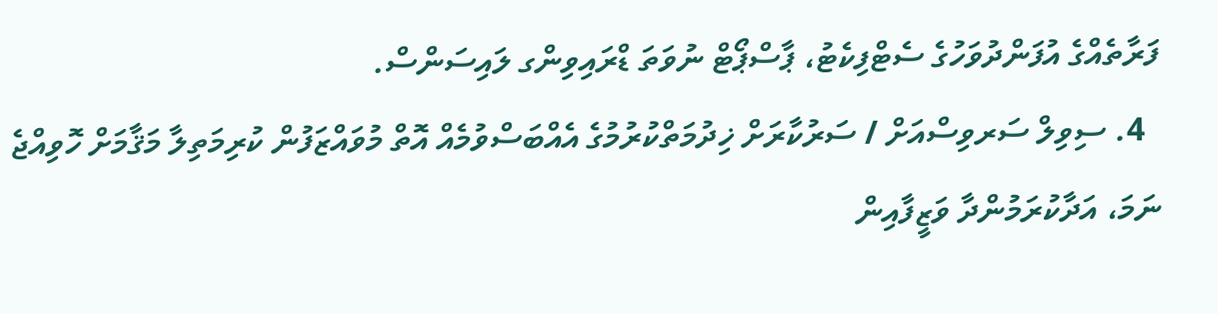ފަރާތެއްގެ އުފަންދުވަހުގެ ސެޓްފިކެޓު، ޕާސްޕޯޓް ނުވަތަ ޑްރައިވިންގ ލައިސަންސް.
  4. ސިވިލް ސަރވިސްއަށް / ސަރުކާރަށް ޚިދުމަތްކުރުމުގެ އެއްބަސްވުމެއް އޮތް މުވައްޒަފުން ކުރިމަތިލާ މަޤާމަށް ހޮވިއްޖެ ނަމަ، އަދާކުރަމުންދާ ވަޒީފާއިން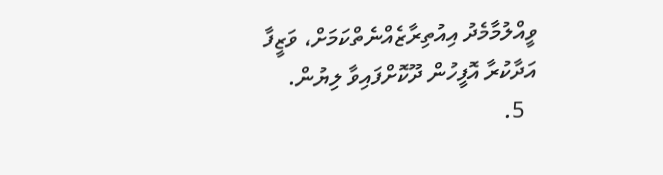ވީއްލުމާމެދު އިއުތިރާޒެއްނެތްކަމަށް، ވަޒީފާ އަދާކުރާ އޮފީހުން ދޫކޮށްފައިވާ ލިޔުން.
  5.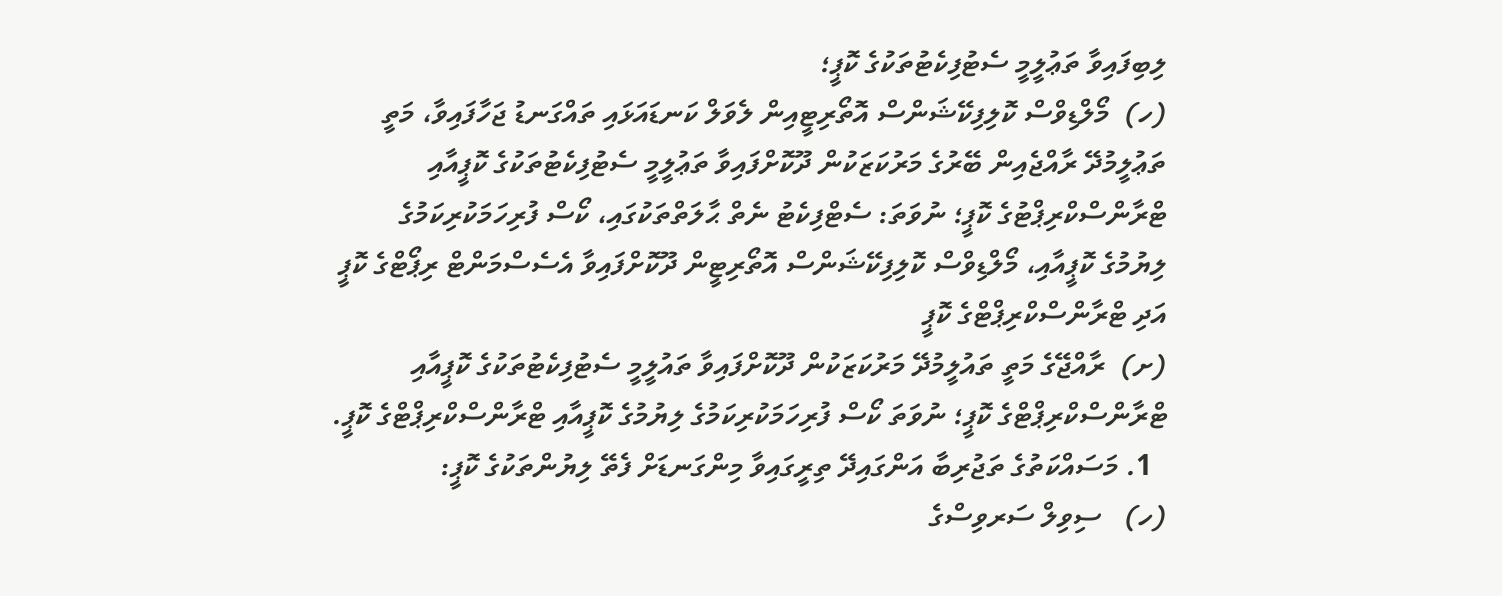ލިބިފައިވާ ތަޢުލީމީ ސެޓުފިކެޓުތަކުގެ ކޮޕީ؛
(ހ)  މޯލްޑިވްސް ކޮލިފިކޭޝަންސް އޮތޯރިޓީއިން ލެވަލް ކަނޑައަޅައި ތައްގަނޑު ޖަހާފައިވާ، މަތީ ތަޢުލީމުދޭ ރާއްޖެއިން ބޭރުގެ މަރުކަޒަކުން ދޫކޮށްފައިވާ ތަޢުލީމީ ސެޓުފިކެޓުތަކުގެ ކޮޕީއާއި ޓްރާންސްކްރިޕްޓުގެ ކޮޕީ؛ ނުވަތަ: ސެޓްފިކެޓު ނެތް ޙާލަތްތަކުގައި، ކޯސް ފުރިހަމަކުރިކަމުގެ ލިޔުމުގެ ކޮޕީއާއި، މޯލްޑިވްސް ކޮލިފިކޭޝަންސް އޮތޯރިޓީން ދޫކޮށްފައިވާ އެސެސްމަންޓް ރިޕޯޓްގެ ކޮޕީ އަދި ޓްރާންސްކްރިޕްޓްގެ ކޮޕީ
(ށ)  ރާއްޖޭގެ މަތީ ތައުލީމުދޭ މަރުކަޒަކުން ދޫކޮށްފައިވާ ތައުލީމީ ސެޓުފިކެޓުތަކުގެ ކޮޕީއާއި ޓްރާންސްކްރިޕްޓްގެ ކޮޕީ؛ ނުވަތަ ކޯސް ފުރިހަމަކުރިކަމުގެ ލިޔުމުގެ ކޮޕީއާއި ޓްރާންސްކްރިޕްޓްގެ ކޮޕީ.
  1. މަސައްކަތުގެ ތަޖުރިބާ އަންގައިދޭ ތިރީގައިވާ މިންގަނޑަށް ފެތޭ ލިޔުންތަކުގެ ކޮޕީ:
(ހ)   ސިވިލް ސަރވިސްގެ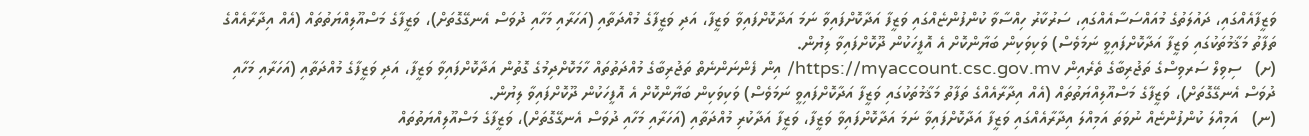ވަޒީފާއެއްގައި، ދައުލަތުގެ މުއައްސަސާއެއްގައި، ސަރުކާރު ހިއްސާވާ ކުންފުންޏެއްގައި ވަޒީފާ އަދާކޮށްފައިވާ ނަމަ އަދާކޮށްފައިވާ ވަޒީފާ، އަދި ވަޒީފާގެ މުއްދަތާއި (އަހަރާއި މަހާއި ދުވަސް އެނގޭގޮތަށް)، ވަޒީފާގެ މަސްއޫލިއްޔަތުތައް (އެއް އިދާރާއެއްގެ ތަފާތު މަޤާމުތަކުގައި ވަޒީފާ އަދާކޮށްފައިވީ ނަމަވެސް) ވަކިވަކިން ބަޔާންކޮށް އެ އޮފީހަކުން ދޫކޮށްފައިވާ ލިޔުން.
(ށ)   ސިވިލް ސަރވިސްގެ ތަޖުރިބާގެ ތެރެއިން https://myaccount.csc.gov.mv/ އިން ފެންނަންނެތް ތަޖުރިބާގެ މުއްދަތުތައް ހާމަކޮށްދިމުގެ ގޮތުން އަދާކޮށްފައިވާ ވަޒީފާ، އަދި ވަޒީފާގެ މުއްދަތާއި (އަހަރާއި މަހާއި ދުވަސް އެނގޭގޮތަށް)، ވަޒީފާގެ މަސްއޫލިއްޔަތުތައް (އެއް އިދާރާއެއްގެ ތަފާތު މަޤާމުތަކުގައި ވަޒީފާ އަދާކޮށްފައިވީ ނަމަވެސް) ވަކިވަކިން ބަޔާންކޮށް އެ އޮފީހަކުން ދޫކޮށްފައިވާ ލިޔުން.
(ނ)   އަމިއްލަ ކުންފުންޏެއް ނުވަތަ އަމިއްލަ އިދާރާއެއްގައި ވަޒީފާ އަދާކޮށްފައިވާ ނަމަ އަދާކޮށްފައިވާ ވަޒީފާ، ވަޒީފާ އަދާކުރި މުއްދަތާއި (އަހަރާއި މަހާއި ދުވަސް އެނގޭގޮތަށް)، ވަޒީފާގެ މަސްއޫލިއްޔަތުތައް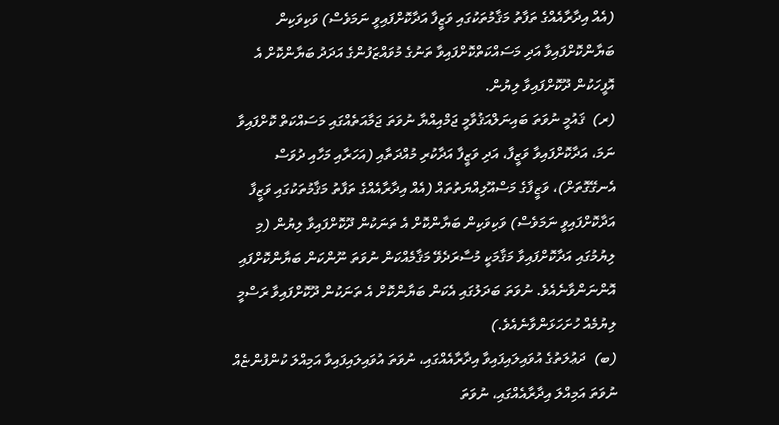(އެއް އިދާރާއެއްގެ ތަފާތު މަޤާމުތަކުގައި ވަޒީފާ އަދާކޮށްފައިވީ ނަމަވެސް) ވަކިވަކިން ބަޔާންކޮށްފައިވާ އަދި މަސައްކަތްކޮށްފައިވާ ތަނުގެ މުވައްޒަފުންގެ އަދަދު ބަޔާންކޮށް އެ އޮފީހަކުން ދޫކޮށްފައިވާ ލިޔުން.
(ރ)  ޤައުމީ ނުވަތަ ބައިނަލްއަޤުވާމީ ޖަމްއިއްޔާ ނުވަތަ ޖަމާއަތެއްގައި މަސައްކަތް ކޮށްފައިވާ ނަމަ، އަދާކޮށްފައިވާ ވަޒީފާ، އަދި ވަޒީފާ އަދާކުރި މުއްދަތާއި (އަހަރާއި މަހާއި ދުވަސް އެނގޭގޮތަށް)، ވަޒީފާގެ މަސްއޫލިއްޔަތުތައް (އެއް އިދާރާއެއްގެ ތަފާތު މަޤާމުތަކުގައި ވަޒީފާ އަދާކޮށްފައިވީ ނަމަވެސް) ވަކިވަކިން ބަޔާންކޮށް އެ ތަނަކުން ދޫކޮށްފައިވާ ލިޔުން (މި ލިޔުމުގައި އަދާކޮށްފައިވާ މަޤާމަކީ މުސާރަދެވޭ މަޤާމެއްކަން ނުވަތަ ނޫންކަން ބަޔާންކޮށްފައި އޮންނަންވާނެއެވެ. ނުވަތަ ބަދަލުގައި އެކަން ބަޔާންކޮށް އެ ތަނަކުން ދޫކޮށްފައިވާ ރަސްމީ ލިޔުމެއް ހުށަހަޅަންވާނެއެވެ.)
(ބ)  ދަޢުލަތުގެ އުވައިލައިފައިވާ އިދާރާއެއްގައި، ނުވަތަ އުވައިލައިފައިވާ އަމިއްލަ ކުންފުންޏެއް ނުވަތަ އަމިއްލަ އިދާރާއެއްގައި، ނުވަތަ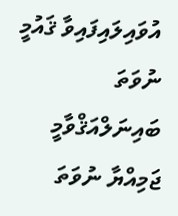އުވައިލައިފައިވާ ޤައުމީ ނުވަތަ ބައިނަލްއަޤްވާމީ ޖަމިއްޔާ ނުވަތަ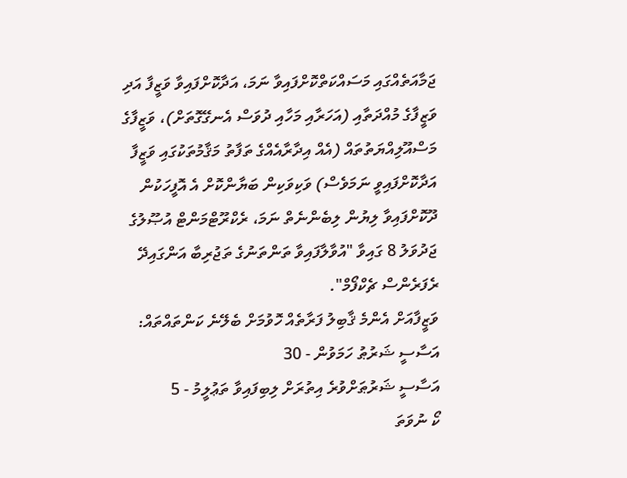ޖަމާއަތެއްގައި މަސައްކަތްކޮށްފައިވާ ނަމަ، އަދާކޮށްފައިވާ ވަޒީފާ އަދި ވަޒީފާގެ މުއްދަތާއި (އަހަރާއި މަހާއި ދުވަސް އެނގޭގޮތަށް)، ވަޒީފާގެ މަސްއޫލިއްޔަތުތައް (އެއް އިދާރާއެއްގެ ތަފާތު މަޤާމުތަކުގައި ވަޒީފާ އަދާކޮށްފައިވީ ނަމަވެސް) ވަކިވަކިން ބަޔާންކޮށް އެ އޮފީހަކުން ދޫކޮށްފައިވާ ލިޔުން ލިބެންނެތް ނަމަ، ރެކްރޫޓްމަންޓް އުޞޫލުގެ ޖަދުވަލު 8 ގައިވާ "އުވާލާފައިވާ ތަންތަނުގެ ތަޖުރިބާ އަންގައިދޭ ރެފަރެންސް ޗެކްފޯމް".
ވަޒީފާއަށް އެންމެ ޤާބިލު ފަރާތެއް ހޮވުމަށް ބެލޭނެ ކަންތައްތައް:
އަސާސީ ޝަރުޠު ހަމަވުން - 30
އަސާސީ ޝަރުޠަށްވުރެ އިތުރަށް ލިބިފައިވާ ތަޢުލީމު - 5
ކޯ ނުވަތަ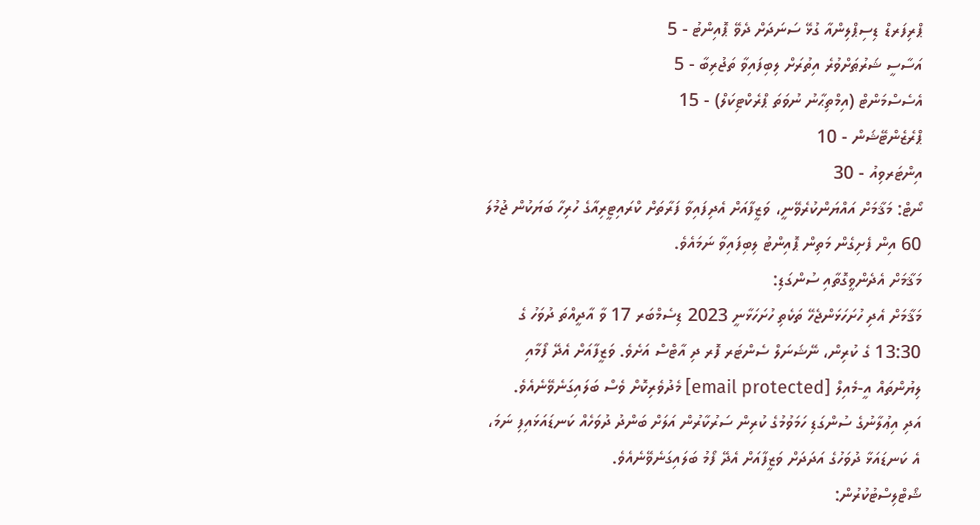ޕްރިފަރޑް ޑިސިޕްލިންއާ ގުޅޭ ސަނަދަށް ދެވޭ ޕޮއިންޓު - 5
އަސާސީ ޝަރުޠަށްވުރެ އިތުރަށް ލިބިފައިވާ ތަޖުރިބާ - 5
އެސެސްމަންޓް (އިމްތިޙާނު ނުވަތަ ޕްރެކްޓިކަލް) - 15
ޕްރެޒެންޓޭޝަން - 10
އިންޓަރވިއު - 30
ނޯޓް: މަޤާމަށް އައްޔަންކުރެވޭނީ، ވަޒީފާއަށް އެދިފައިވާ ފަރާތަށް ކްރައިޓީރިއާގެ ހުރިހާ ބަޔަކުން ޖުމުލަ 60 އިން ފެށިގެން މަތިން ޕޮއިންޓު ލިބިފައިވާ ނަމައެވެ.
މަޤާމަށް އެދެންވީގޮތާއި ސުންގަޑި:
މަޤާމަށް އެދި ހުށަހަޅަންޖެހޭ ތަކެތި ހުށަހަޅާނީ 2023 ޑިސެމްބަރ 17 ވާ އާދީއްތަ ދުވަހު ގެ 13:30 ގެ ކުރިން، ނޭޝަނަލް ސެންޓަރ ފޮރ ދި އާޓްސް އަށެވެ. ވަޒީފާއަށް އެދޭ ފޯމާއި ލިޔުންތައް އީ-މެއިލް [email protected] މެދުވެރިކޮށް ވެސް ބަލައިގަނެވޭނެއެވެ.
އަދި އިޢުލާނުގެ ސުންގަޑި ހަމަވުމުގެ ކުރިން ސަރުކާރުން އަލަށް ބަންދު ދުވަހެއް ކަނޑައަޅައިފި ނަމަ، އެ ކަނޑައަޅާ ދުވަހުގެ އަދަދަށް ވަޒީފާއަށް އެދޭ ފޯމު ބަލައިގަނެވޭނެއެވެ.
ޝޯޓްލިސްޓުކުރުން: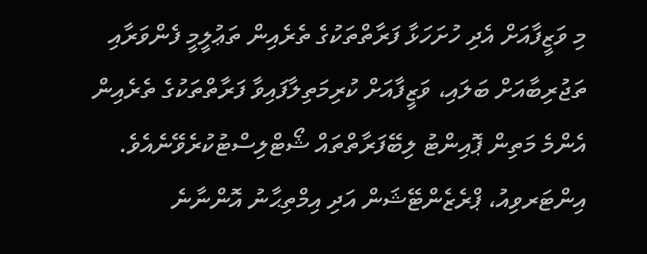މި ވަޒީފާއަށް އެދި ހުށަހަޅާ ފަރާތްތަކުގެ ތެރެއިން ތަޢުލީމީ ފެންވަރާއި ތަޖުރިބާއަށް ބަލައި، ވަޒީފާއަށް ކުރިމަތިލާފައިވާ ފަރާތްތަކުގެ ތެރެއިން އެންމެ މަތިން ޕޮއިންޓު ލިބޭފަރާތްތައް ޝޯޓްލިސްޓުކުރެވޭނެއެވެ.
އިންޓަރވިއު، ޕްރެޒެންޓޭޝަން އަދި އިމްތިޙާނު އޮންނާނެ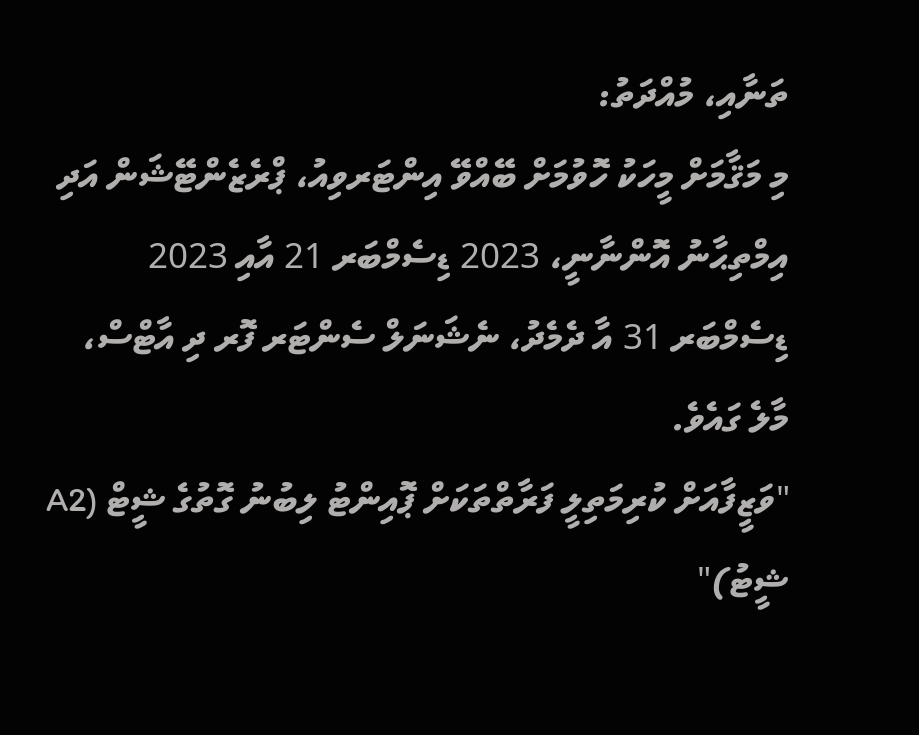ތަނާއި، މުއްދަތު:
މި މަޤާމަށް މީހަކު ހޮވުމަށް ބޭއްވޭ އިންޓަރވިއު، ޕްރެޒެންޓޭޝަން އަދި އިމްތިޙާނު އޮންނާނީ، 2023 ޑިސެމްބަރ 21 އާއި 2023 ޑިސެމްބަރ 31 އާ ދެމެދު، ނެޝަނަލް ސެންޓަރ ފޮރ ދި އާޓްސް، މާލެ ގައެވެ.
"ވަޒީފާއަށް ކުރިމަތިލީ ފަރާތްތަކަށް ޕޮއިންޓު ލިބުނު ގޮތުގެ ޝީޓް (A2 ޝީޓު)"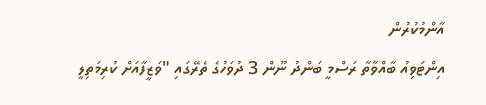އާންމުކުރުން
އިންޓަވިއު ބާއްވާތާ ރަސްމީ ބަންދު ނޫން 3 ދުވަހުގެ ތެރޭގައި "ވަޒީފާއަށް ކުރިމަތިލީ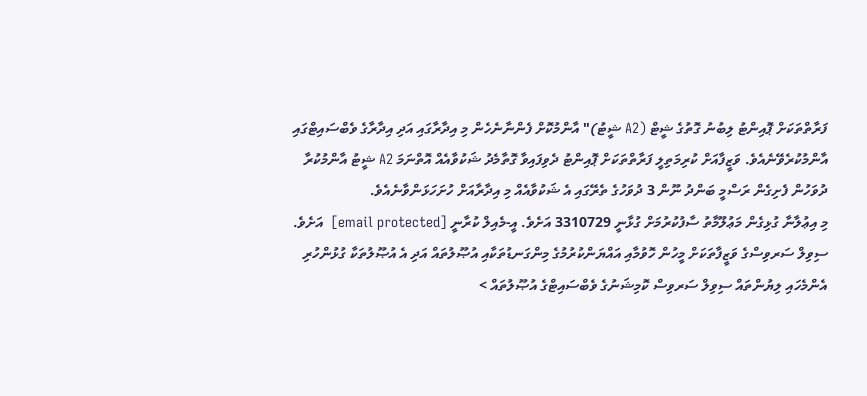ފަރާތްތަކަށް ޕޮއިންޓު ލިބުނު ގޮތުގެ ޝީޓް (A2 ޝީޓު)" އާންމުކޮށް ފެންނާނެހެން މި އިދާރާގައި އަދި އިދާރާގެ ވެބްސައިޓްގައި އާންމުކުރެވޭނެއެވެ. ވަޒީފާއަށް ކުރިމަތިލީ ފަރާތްތަކަށް ޕޮއިންޓު ދެވިފައިވާ ގޮތާމެދު ޝަކުވާއެއް އޮތްނަމަ A2 ޝީޓު އާންމުކުރާ ދުވަހުން ފެށިގެން ރަސްމީ ބަންދު ނޫން 3 ދުވަހުގެ ތެރޭގައި އެ ޝަކުވާއެއް މި އިދާރާއަށް ހުށަހަޅަންވާނެއެވެ.
މި އިޢުލާނާ ގުޅިގެން މަޢުލޫމާތު ސާފުކުރުމަށް ގުޅާނީ 3310729 އަށެވެ. އީ-މެއިލް ކުރާނީ [email protected]  އަށެވެ.
ސިވިލް ސަރވިސްގެ ވަޒީފާތަކަށް މީހުން ހޮވުމާއި އައްޔަންކުރުމުގެ މިންގަނޑުތަކާއި އުޞޫލުތައް އަދި އެ އުޞޫލުތަކާ ގުޅުންހުރި އެންމެހައި ލިޔުންތައް ސިވިލް ސަރވިސް ކޮމިޝަނުގެ ވެބްސައިޓްގެ އުޞޫލުތައް >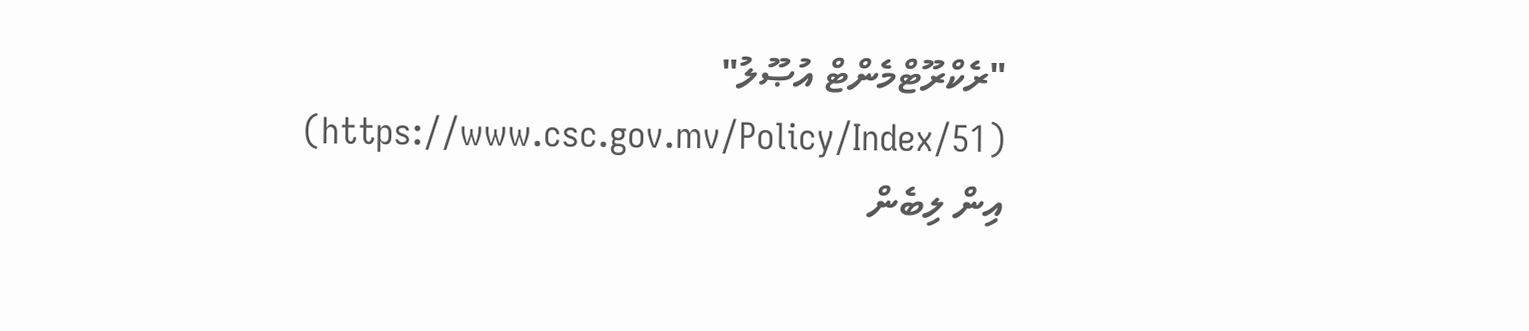"ރެކްރޫޓްމެންޓް އުޞޫލު" (https://www.csc.gov.mv/Policy/Index/51) އިން ލިބެން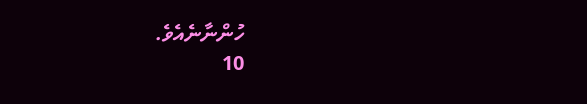ހުންނާނެއެވެ.
10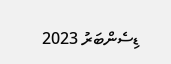ޑިސެންބަރު 2023